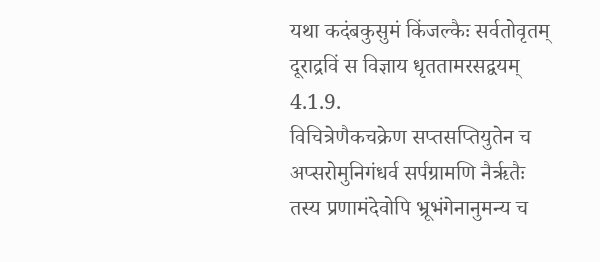यथा कदंबकुसुमं किंजल्कैः सर्वतोवृतम्
दूराद्रविं स विज्ञाय धृततामरसद्वयम् 4.1.9.
विचित्रेणैकचक्रेण सप्तसप्तियुतेन च
अप्सरोमुनिगंधर्व सर्पग्रामणि नैर्ऋतैः
तस्य प्रणामंदेवोपि भ्रूभंगेनानुमन्य च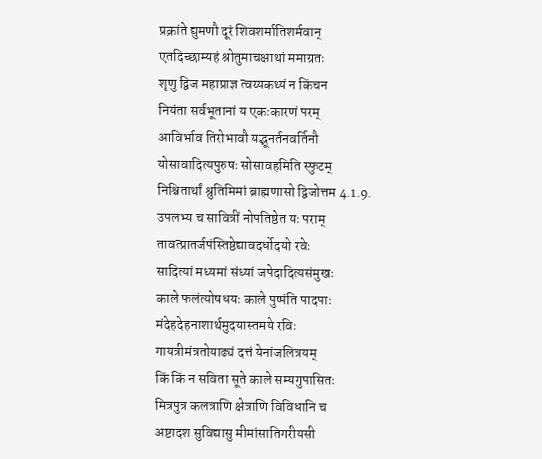प्रक्रांते द्युमणौ दूरं शिवशर्मातिशर्मवान्
एतदिच्छाम्यहं श्रोतुमाचक्षाथां ममाग्रतः
शृणु द्विज महाप्राज्ञ त्वय्यकथ्यं न किंचन
नियंता सर्वभूतानां य एकःकारणं परम्
आविर्भाव तिरोभावौ यद्भूनर्तनवर्तिनौ
योसावादित्यपुरुषः सोसावहमिति स्फुटम्
निश्चितार्थां श्रुतिमिमां ब्राह्मणासो द्विजोत्तम 4.1.9.
उपलभ्य च सावित्रीं नोपतिष्ठेत यः पराम्
तावत्प्रातर्जपंस्तिष्ठेद्यावदर्धोदयो रवेः
सादित्यां मध्यमां संध्यां जपेदादित्यसंमुखः
काले फलंत्योषधयः काले पुष्पंति पादपाः
मंदेहदेहनाशार्थमुदयास्तमये रविः
गायत्रीमंत्रतोयाढ्यं दत्तं येनांजलित्रयम्
किं किं न सविता सूते काले सम्यगुपासितः
मित्रपुत्र कलत्राणि क्षेत्राणि विविधानि च
अष्टादश सुविद्यासु मीमांसातिगरीयसी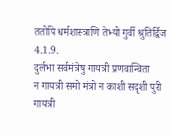ततोपि धर्मशास्त्राणि तेभ्यो गुर्वी श्रुतिर्द्विज 4.1.9.
दुर्लभा सर्वमंत्रेषु गायत्री प्रणवान्विता
न गायत्री समो मंत्रो न काशी सदृशी पुरी
गायत्री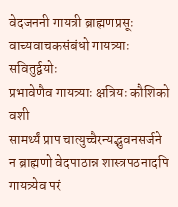वेदजननी गायत्री ब्राह्मणप्रसूः
वाच्यवाचकसंबंधो गायत्र्याः सवितुर्द्वयोः
प्रभावेणैव गायत्र्याः क्षत्रियः कौशिको वशी
सामर्थ्यं प्राप चात्युच्चैरन्यद्भुवनसर्जने
न ब्राह्मणो वेदपाठान्न शास्त्रपठनादपि
गायत्र्येव परं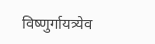विष्णुर्गायत्र्येव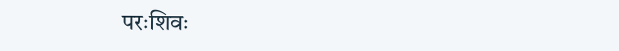परःशिवः